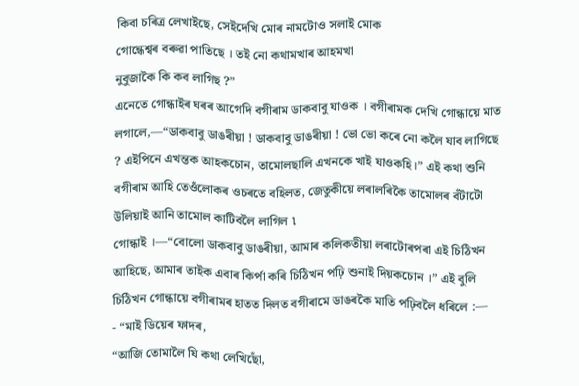কিবা চৰিত্র লেখাইছে, সেইদেখি মোৰ নামটোও সলাই মোক
গোন্ধেশ্বৰ বৰুৱা পাতিছে । তই নো কথামখাৰ আহমখা
নুবুজাকৈ কি কব লাগিছ ?”
এনেতে গোন্ধাইৰ ঘৰৰ আগেদি বগীৰাম ডাকবাবু যাওক । বগীৰামক দেখি গোন্ধায়ে মাত লগালে,—“ডাকবাবু ডাঙৰীয়া ! ডাকবাবু ডাঙৰীয়া ! ভো ভো কৰে নো কলৈ যাব লাগিছে ? এইপিনে এখন্তক আহকচোন, তামোলছালি এখনকে খাই যাওকহি।” এই কথা শুনি বগীৰাম আহি তেওঁলোকৰ ওচৰতে বহিলত, জেতুকীয়ে লৰালৰিকৈ তামোলৰ বঁটাটো উলিয়াই আনি তামোল কাটিবলৈ লাগিল ৷
গোন্ধাই ।—“বোলো ডাকবাবু ডাঙৰীয়া, আমাৰ কলিকতীয়া লৰাটোৰপৰা এই চিঠিখন আহিছে, আমাৰ তাইক এবাৰ কিৰ্পা কৰি চিঠিখন পঢ়ি শুনাই দিয়কচোন ।” এই বুলি চিঠিখন গোন্ধায়ে বগীৰামৰ হাতত দিলত বগীৰামে ডাঙৰকৈ মাতি পঢ়িবলৈ ধৰিলে :—
- “মাই ডিয়েৰ ফাদৰ,
“আজি তোমালৈ যি কথা লেখিছোঁ,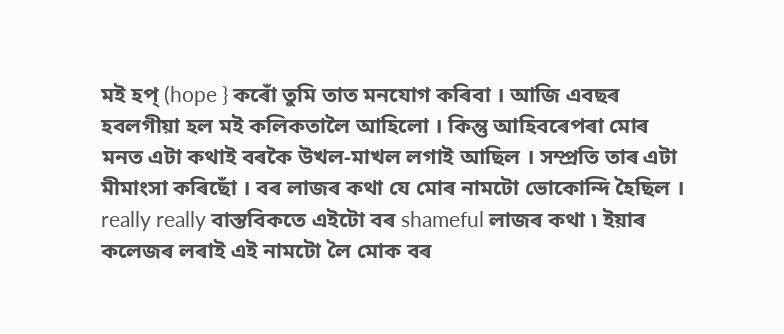মই হপ্ (hope } কৰোঁ তুমি তাত মনযোগ কৰিবা । আজি এবছৰ হবলগীয়া হল মই কলিকতালৈ আহিলো । কিন্তু আহিবৰেপৰা মোৰ মনত এটা কথাই বৰকৈ উখল-মাখল লগাই আছিল । সম্প্ৰতি তাৰ এটা মীমাংসা কৰিছোঁ । বৰ লাজৰ কথা যে মোৰ নামটো ভোকোন্দি হৈছিল । really really বাস্তবিকতে এইটো বৰ shameful লাজৰ কথা ৷ ইয়াৰ কলেজৰ লৰাই এই নামটো লৈ মোক বৰ